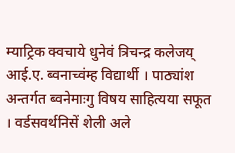म्याट्रिक क्वचाये धुनेवं त्रिचन्द्र कलेजय् आई.ए. ब्वनाच्वंम्ह विद्यार्थी । पाठ्यांश अन्तर्गत ब्वनेमाःगु विषय साहित्यया सफूत । वर्डसवर्थनिसें शेली अले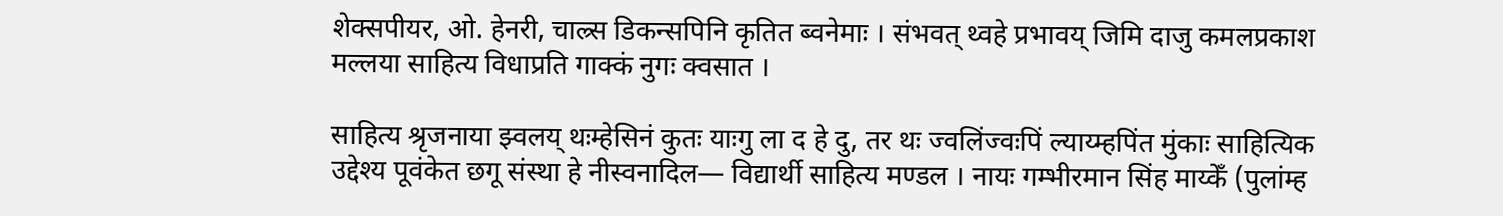शेक्सपीयर, ओ. हेनरी, चाल्र्स डिकन्सपिनि कृतित ब्वनेमाः । संभवत् थ्वहे प्रभावय् जिमि दाजु कमलप्रकाश मल्लया साहित्य विधाप्रति गाक्कं नुगः क्वसात ।

साहित्य श्रृजनाया झ्वलय् थःम्हेसिनं कुतः याःगु ला द हे दु, तर थः ज्वलिंज्वःपिं ल्याय्म्हपिंत मुंकाः साहित्यिक उद्देश्य पूवंकेत छगू संस्था हे नीस्वनादिल— विद्यार्थी साहित्य मण्डल । नायः गम्भीरमान सिंह माय्केँ (पुलांम्ह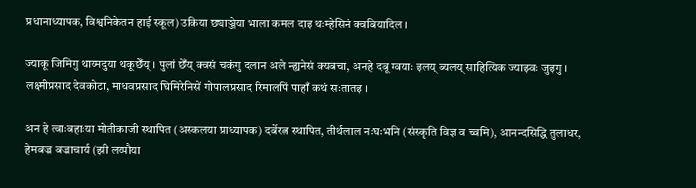प्रधानाध्यापक, विश्वनिकेतन हाई स्कूल) उकिया छ्याञ्जेया भाला कमल दाइ थःम्हेसिनं क्वबियादिल ।

ज्याकू जिमिगु थाय्मदुया थकूछेँय् । पुलां छेँय् क्वसं चकंगु दलान अले न्ह्यनेसं क्यबचा, अनहे दबू ग्वयाः इलय् ब्यलय् साहित्यिक ज्याझ्वः जुइगु । लक्ष्मीप्रसाद देवकोटा, माधवप्रसाद घिमिरेनिसें गोपालप्रसाद रिमालपिं पाहाँ कथं सःतातइ ।

अन हे त्वाःबहाःया मोतीकाजी स्थापित (अस्कलया प्राध्यापक) दर्बेरत्न स्थापित, तीर्थलाल नःघःभनि (संस्कृति विज्ञ व च्वमि), आनन्दसिद्धि तुलाधर, हेमबज्र बज्राचार्य (झी लय्पौया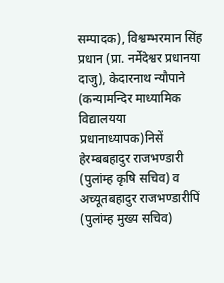सम्पादक), विश्वम्भरमान सिंह प्रधान (प्रा. नर्मेदेश्वर प्रधानया दाजु), केदारनाथ न्यौपाने (कन्यामन्दिर माध्यामिक विद्यालयया प्रधानाध्यापक)निसें हेरम्बबहादुर राजभण्डारी (पुलांम्ह कृषि सचिव) व अच्यूतबहादुर राजभण्डारीपिं (पुलांम्ह मुख्य सचिव)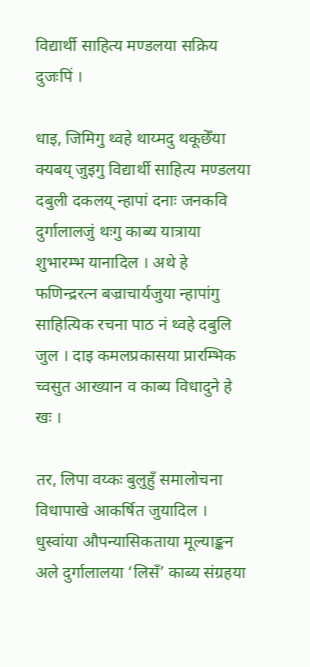विद्यार्थी साहित्य मण्डलया सक्रिय दुजःपिं ।

धाइ, जिमिगु थ्वहे थाय्मदु थकूछेँया क्यबय् जुइगु विद्यार्थी साहित्य मण्डलया दबुली दकलय् न्हापां दनाः जनकवि दुर्गालालजुं थःगु काब्य यात्राया शुभारम्भ यानादिल । अथे हे फणिन्द्ररत्न बज्राचार्यजुया न्हापांगु साहित्यिक रचना पाठ नं थ्वहे दबुलि जुल । दाइ कमलप्रकासया प्रारम्भिक च्वसुत आख्यान व काब्य विधादुने हे खः ।

तर, लिपा वय्कः बुलुहुँ समालोचना विधापाखे आकर्षित जुयादिल । धुस्वांया औपन्यासिकताया मूल्याङ्कन अले दुर्गालालया ‘लिसँ’ काब्य संग्रहया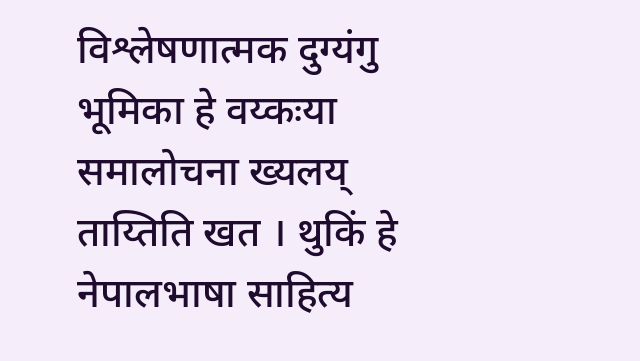विश्लेषणात्मक दुग्यंगु भूमिका हे वय्कःया समालोचना ख्यलय् ताय्तिति खत । थुकिं हे नेपालभाषा साहित्य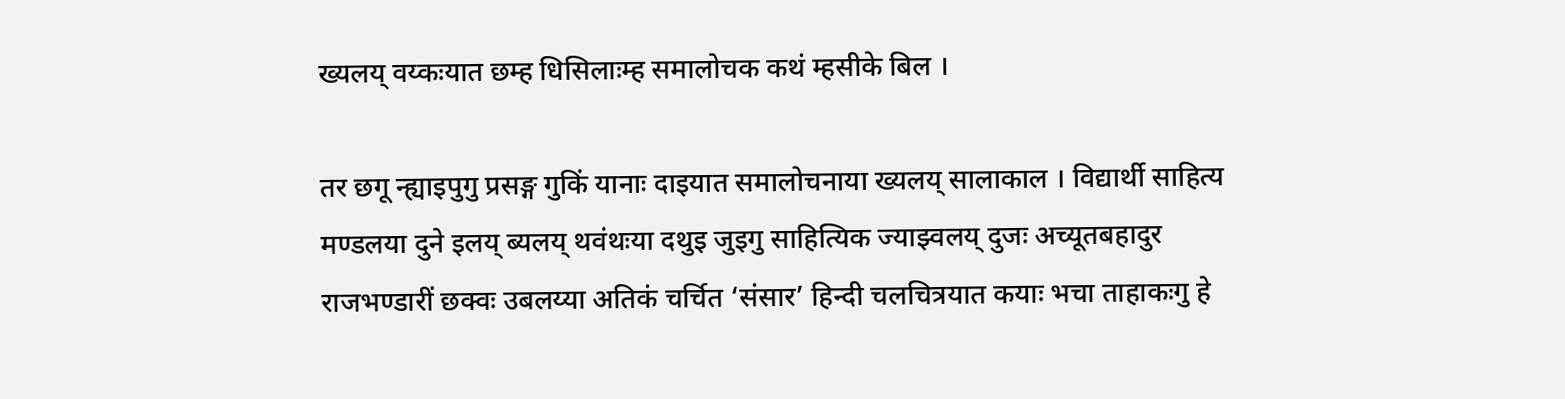ख्यलय् वय्कःयात छम्ह धिसिलाःम्ह समालोचक कथं म्हसीके बिल ।

तर छगू न्ह्याइपुगु प्रसङ्ग गुकिं यानाः दाइयात समालोचनाया ख्यलय् सालाकाल । विद्यार्थी साहित्य मण्डलया दुने इलय् ब्यलय् थवंथःया दथुइ जुइगु साहित्यिक ज्याझ्वलय् दुजः अच्यूतबहादुर राजभण्डारीं छक्वः उबलय्या अतिकं चर्चित ‘संसार’ हिन्दी चलचित्रयात कयाः भचा ताहाकःगु हे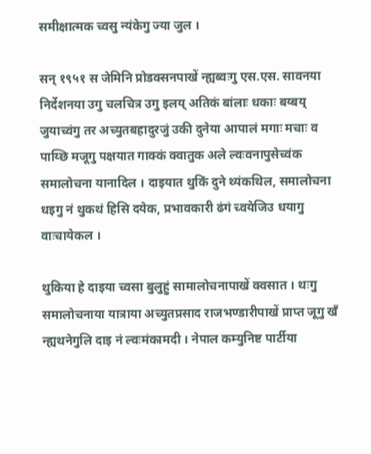समीक्षात्मक च्वसु न्यंकेगु ज्या जुल ।

सन् १९५१ स जेमिनि प्रोडक्सनपाखें न्ह्यब्वःगु एस.एस. सावनया निर्देशनया उगु चलचित्र उगु इलय् अतिकं बांलाः धकाः बय्बय् जुयाच्वंगु तर अच्युतबहादुरजुं उकी दुनेया आपालं मगाः मचाः व पाय्छि मजूगु पक्षयात गाक्कं क्वातुक अले ल्वःवनापुसेच्वंक समालोचना यानादिल । दाइयात थुकिं दुने थ्यंकथिल, समालोचना धइगु नं थुकथं हिसि दयेक, प्रभावकारी ढंगं च्वयेजिउ धयागु वाःचायेकल ।

थुकिया हे दाइया च्वसा बुलुहुं सामालोचनापाखें क्वसात । थःगु समालोचनाया यात्राया अच्युतप्रसाद राजभण्डारीपाखें प्राप्त जूगु खँ न्ह्यथनेगुलि दाइ नं ल्वःमंकामदी । नेपाल कम्युनिष्ट पार्टीया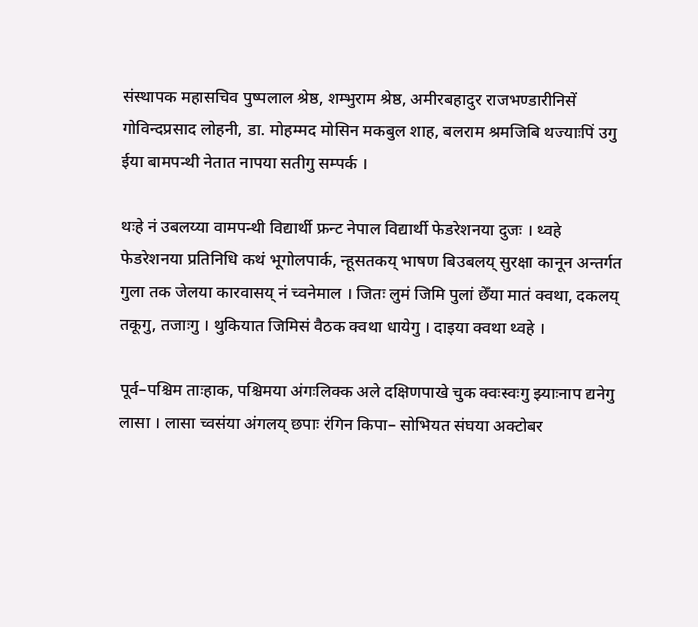संस्थापक महासचिव पुष्पलाल श्रेष्ठ, शम्भुराम श्रेष्ठ, अमीरबहादुर राजभण्डारीनिसें गोविन्दप्रसाद लोहनी, डा. मोहम्मद मोसिन मकबुल शाह, बलराम श्रमजिबि थज्याःपिं उगु ईया बामपन्थी नेतात नापया सतीगु सम्पर्क ।

थःहे नं उबलय्या वामपन्थी विद्यार्थी फ्रन्ट नेपाल विद्यार्थी फेडरेशनया दुजः । थ्वहे फेडरेशनया प्रतिनिधि कथं भूगोलपार्क, न्हूसतकय् भाषण बिउबलय् सुरक्षा कानून अन्तर्गत गुला तक जेलया कारवासय् नं च्वनेमाल । जितः लुमं जिमि पुलां छेँया मातं क्वथा, दकलय् तकूगु, तजाःगु । थुकियात जिमिसं वैठक क्वथा धायेगु । दाइया क्वथा थ्वहे ।

पूर्व–पश्चिम ताःहाक, पश्चिमया अंगःलिक्क अले दक्षिणपाखे चुक क्वःस्वःगु झ्याःनाप द्यनेगु लासा । लासा च्वसंया अंगलय् छपाः रंगिन किपा– सोभियत संघया अक्टोबर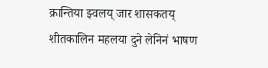क्रान्तिया झ्वलय् जार शासकतय् शीतकालिन महलया दुने लेनिनं भाषण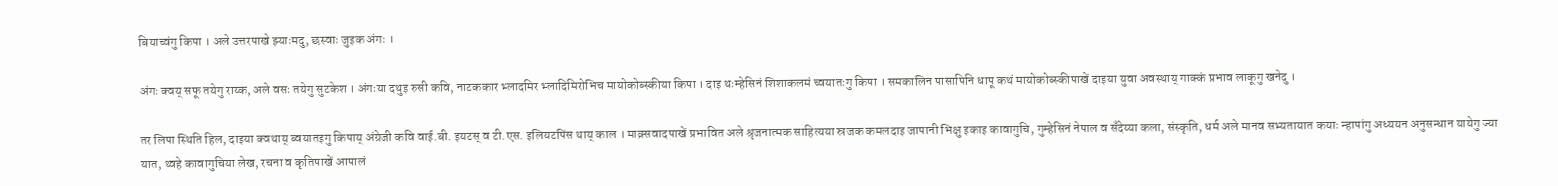बियाच्वंगु किपा । अले उत्तरपाखे झ्याःमदु, छस्वाः जुइक अंगः ।

अंगः क्वय् सफू तयेगु राय्क, अले वसः तयेगु सुटकेश । अंगःया दथुइ रुसी कवि, नाटककार भ्लादमिर भ्लादिमिरोभिच मायोकोब्स्कीया किपा । दाइ थःम्हेसिनं शिशाकलमं च्वयातःगु किपा । समकालिन पासापिनि धापू कथं मायोकोब्स्कीपाखें दाइया युवा अवस्थाय् गाक्कं प्रभाव लाकूगु खनेदु ।

तर लिपा स्थिति हिल, दाइया क्वथाय् ब्वयातइगु किपाय् अंग्रेजी कवि वाई.बी. इयटस् व टी.एस. इलियटपिंस थाय् काल । माक्र्सवादपाखें प्रभावित अले श्रृजनात्मक साहित्यया स्रजक कमलदाइ जापानी भिक्षु इकाइ कावागुचि, गुम्हेसिनं नेपाल व सँदेय्या कला, संस्कृति, धर्म अले मानव सभ्यतायात कयाः न्हापांगु अध्ययन अनुसन्धान यायेगु ज्या यात, थ्वहे कावागुचिया लेख, रचना व कृतिपाखें आपालं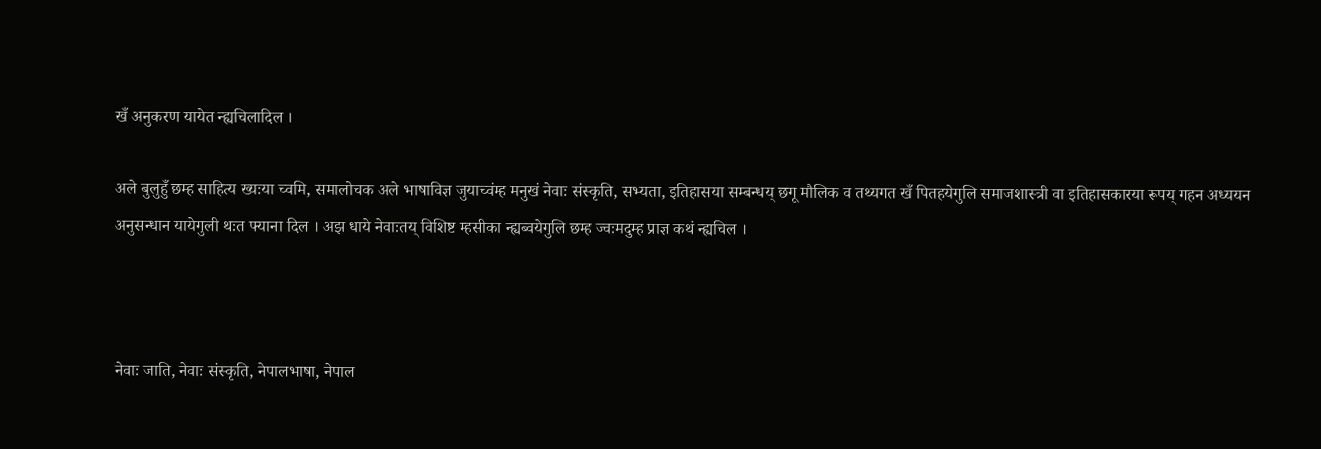खँ अनुकरण यायेत न्ह्यचिलादिल ।

अले बुलुहुँ छम्ह साहित्य ख्यःया च्वमि, समालोचक अले भाषाविज्ञ जुयाच्वंम्ह मनुखं नेवाः संस्कृति, सभ्यता, इतिहासया सम्बन्धय् छगू मौलिक व तथ्यगत खँ पितहयेगुलि समाजशास्त्री वा इतिहासकारया रूपय् गहन अध्ययन अनुसन्धान यायेगुली थःत फ्याना दिल । अझ धाये नेवाःतय् विशिष्ट म्हसीका न्ह्यब्वयेगुलि छम्ह ज्वःमदुम्ह प्राज्ञ कथं न्ह्यचिल ।



नेवाः जाति, नेवाः संस्कृति, नेपालभाषा, नेपाल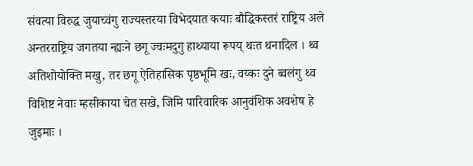संवत्या विरुद्ध जुयाच्वंगु राज्यस्तरया विभेदयात कयाः बौद्धिकस्तरं राष्ट्रिय अले अन्तरराष्ट्रिय जगतया न्ह्यःने छगू ज्वःमदुगु हाथ्याया रूपय् थःत थनादिल । थ्व अतिशोयोक्ति मखु, तर छगू ऐतिहासिक पृष्ठभूमि खः, वय्कः दुने ब्वलंगु थ्व विशिष्ट नेवाः म्हसीकाया चेत सखे, जिमि पारिवारिक आनुवंशिक अवशेष हे जुइमाः ।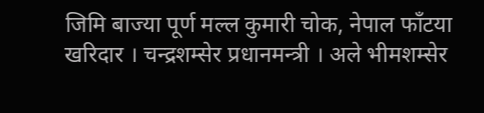जिमि बाज्या पूर्ण मल्ल कुमारी चोक, नेपाल फाँटया खरिदार । चन्द्रशम्सेर प्रधानमन्त्री । अले भीमशम्सेर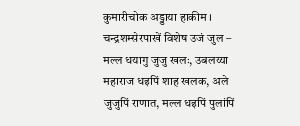कुमारीचोक अड्डाया हाकीम । चन्द्रशम्सेरपाखें विशेष उजं जुल – मल्ल धयागु जुजु खलः, उबलय्या महाराज धइपिं शाह खलक, अले जुजुपिं राणात, मल्ल धइपिं पुलांपिं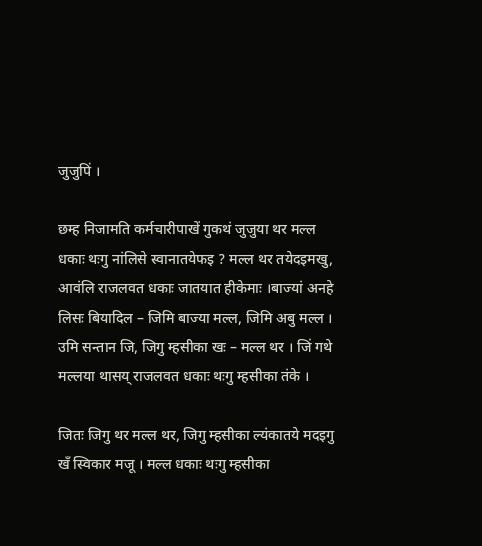जुजुपिं ।

छम्ह निजामति कर्मचारीपाखें गुकथं जुजुया थर मल्ल धकाः थःगु नांलिसे स्वानातयेफइ ? मल्ल थर तयेदइमखु, आवंलि राजलवत धकाः जातयात हीकेमाः ।बाज्यां अनहे लिसः बियादिल – जिमि बाज्या मल्ल, जिमि अबु मल्ल । उमि सन्तान जि, जिगु म्हसीका खः – मल्ल थर । जिं गथे मल्लया थासय् राजलवत धकाः थःगु म्हसीका तंके ।

जितः जिगु थर मल्ल थर, जिगु म्हसीका ल्यंकातये मदइगु खँ स्विकार मजू । मल्ल धकाः थःगु म्हसीका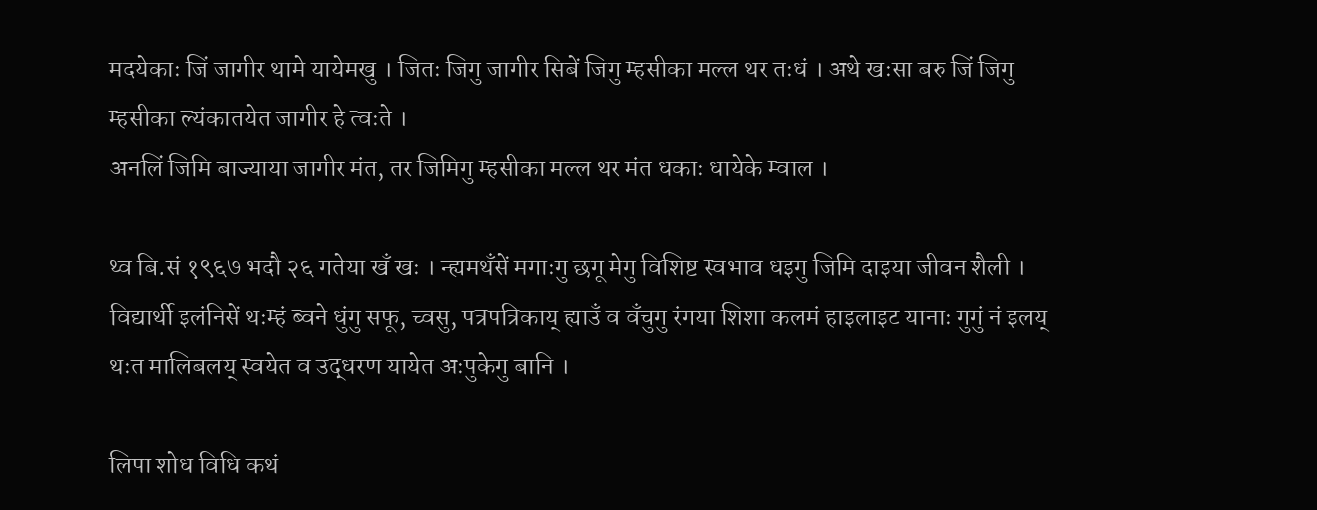मदयेकाः जिं जागीर थामे यायेमखु । जितः जिगु जागीर सिबें जिगु म्हसीका मल्ल थर तःधं । अथे खःसा बरु जिं जिगु म्हसीका ल्यंकातयेत जागीर हे त्वःते ।
अनलिं जिमि बाज्याया जागीर मंत, तर जिमिगु म्हसीका मल्ल थर मंत धकाः धायेके म्वाल ।

थ्व बि.सं १९६७ भदौ २६ गतेया खँ खः । न्ह्यमथँसें मगाःगु छगू मेगु विशिष्ट स्वभाव धइगु जिमि दाइया जीवन शैली । विद्यार्थी इलंनिसें थःम्हं ब्वने धुंगु सफू, च्वसु, पत्रपत्रिकाय् ह्याउँ व वँचुगु रंगया शिशा कलमं हाइलाइट यानाः गुगुं नं इलय् थःत मालिबलय् स्वयेत व उद्धरण यायेत अःपुकेगु बानि ।

लिपा शोध विधि कथं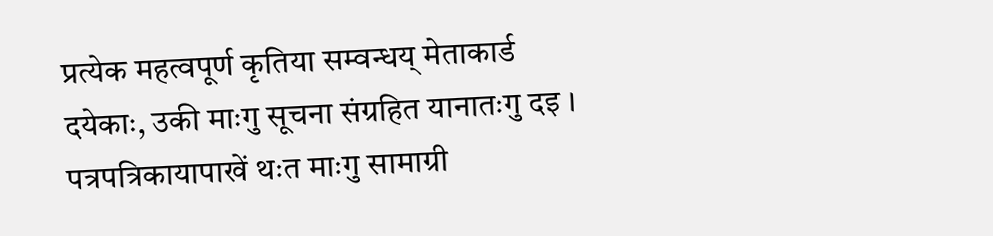प्रत्येक महत्वपूर्ण कृतिया सम्वन्धय् मेताकार्ड दयेकाः, उकी माःगु सूचना संग्रहित यानातःगु दइ । पत्रपत्रिकायापाखें थःत माःगु सामाग्री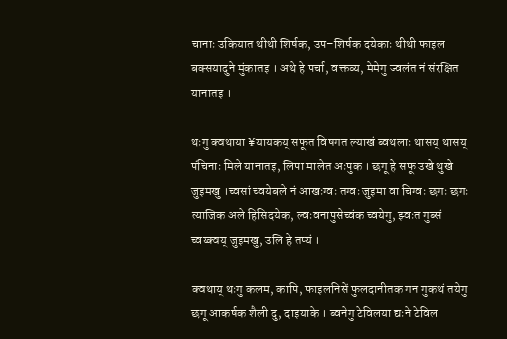चानाः उकियात थीथी शिर्षक, उप–शिर्षक दयेकाः थीथी फाइल बक्सयादुने मुंकातइ । अथे हे पर्चा, वक्तव्य, मेमेगु ज्वलंत नं संरक्षित यानातइ ।

थःगु क्वथाया ¥यायकय् सफूत विषगत ल्याखं ब्वथलाः थासय् थासय् पंचिनाः मिले यानातइ, लिपा मालेत अःपुक । छगू हे सफू उखे थुखे जुइमखु ।च्वसां च्वयेबले नं आखःग्वः तग्वः जुइमा वा चिग्वः छगः छगः त्याजिक अले हिसिदयेक, ल्वःवनापुसेच्वंक च्वयेगु, झ्वःत गुब्सं च्वय्क्वय् जुइमखु, उलि हे तप्यं ।

क्वथाय् थःगु कलम, कापि, फाइलनिसें फुलदानीतक गन गुकथं तयेगु छगू आकर्षक शैली दु, दाइयाके । ब्वनेगु टेविलया द्यःने टेविल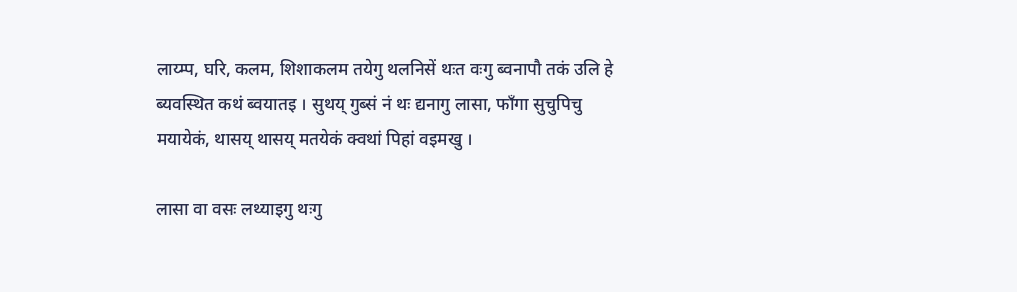लाय्म्प, घरि, कलम, शिशाकलम तयेगु थलनिसें थःत वःगु ब्वनापौ तकं उलि हे ब्यवस्थित कथं ब्वयातइ । सुथय् गुब्सं नं थः द्यनागु लासा, फाँगा सुचुपिचु मयायेकं, थासय् थासय् मतयेकं क्वथां पिहां वइमखु ।

लासा वा वसः लथ्याइगु थःगु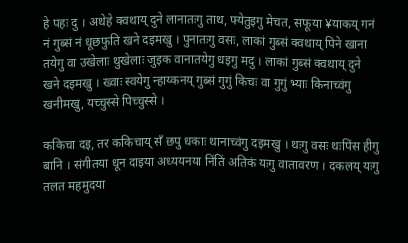हे पहः दु । अथेहे क्वथाय् दुने लानातःगु ताथ, फ्येतुइगु मेचत, सफूया ¥याकय् गनं नं गुब्सं नं धूछफुति खने दइमखु । पुनातःगु वसः, लाकां गुब्सं क्वथाय् पिने खाना तयेगु वा उखेलाः थुखेलाः जुइक वानातयेगु धइगु मदु । लाकां गुब्सं क्वथाय् दुने खने दइमखु । ख्वाः स्वयेगु न्हाय्कनय् गुब्सं गुगुं किचः वा गुगुं भ्याः किनाच्वंगु खनीमखु, यच्चुस्से पिच्चुस्से ।

ककिचा दइ, तर ककिचाय् सँ छपु धकाः थानाच्वंगु दइमखु । थःगु वसः थःपिंस हीगु बानि । संगीतया धून दाइया अध्ययनया निंतिं अतिकं यःगु वातावरण । दकलय् यःगु तलत महमुदया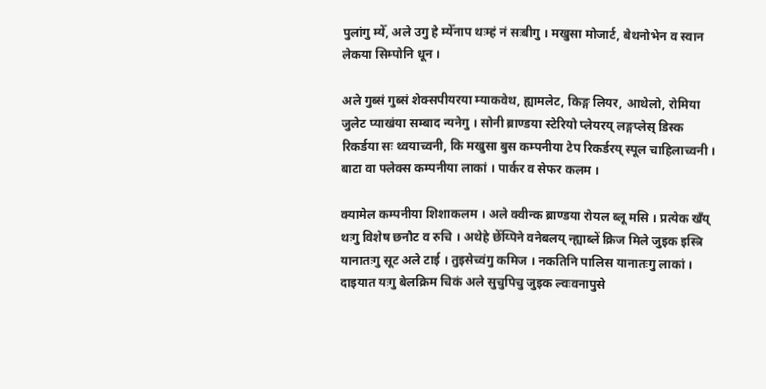पुलांगु म्येँ, अले उगु हे म्येँनाप थःम्हं नं सःबीगु । मखुसा मोजार्ट, बेथनोभेन व स्वान लेकया सिम्पोनि धून ।

अले गुब्सं गुब्सं शेक्सपीयरया म्याकवेथ, ह्यामलेट, किङ्ग लियर, आथेलो, रोमिया जुलेट प्याखंया सम्बाद न्यनेगु । सोनी ब्राण्डया स्टेरियो प्लेयरय् लङ्गप्लेस् डिस्क रिकर्डया सः थ्वयाच्वनी, कि मखुसा बुस कम्पनीया टेप रिकर्डरय् स्पूल चाहिलाच्वनी । बाटा वा फ्लेक्स कम्पनीया लाकां । पार्कर व सेफर कलम ।

क्यामेल कम्पनीया शिशाकलम । अले क्वीन्क ब्राण्डया रोयल ब्लू मसि । प्रत्येक खँय् थःगु विशेष छनौट व रुचि । अथेहे छेँय्पिने वनेबलय् न्ह्याब्लें क्रिज मिले जुइक इस्त्रि यानातःगु सूट अले टाई । तुइसेच्वंगु कमिज । नकतिनि पालिस यानातःगु लाकां । दाइयात यःगु बेलक्रिम चिकं अले सुचुपिचु जुइक ल्वःवनापुसे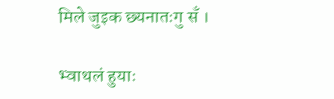मिले जुइक छ्यनातःगु सँ ।

भ्वाथलं हुयाः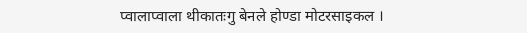प्वालाप्वाला थीकातःगु बेनले होण्डा मोटरसाइकल ।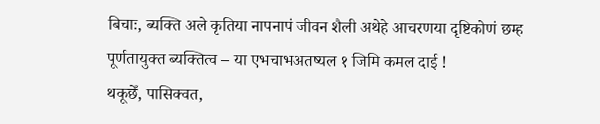बिचाः, ब्यक्ति अले कृतिया नापनापं जीवन शैली अथेहे आचरणया दृष्टिकोणं छम्ह पूर्णतायुक्त ब्यक्तित्व – या एभचाभअतष्यल १ जिमि कमल दाई !
थकूछेँ, पासिक्वत,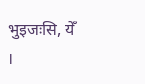भुइजःसि, येँ ।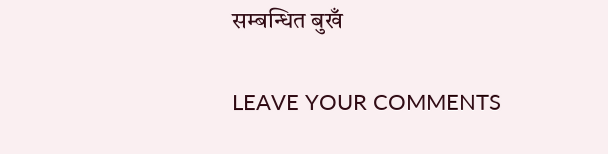सम्बन्धित बुखँ

LEAVE YOUR COMMENTS